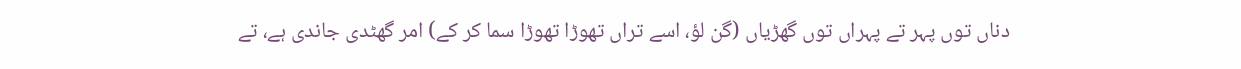دناں توں پہر تے پہراں توں گھڑیاں (گن لؤ، اسے تراں تھوڑا تھوڑا سما کر کے) امر گھٹدی جاندی ہے، تے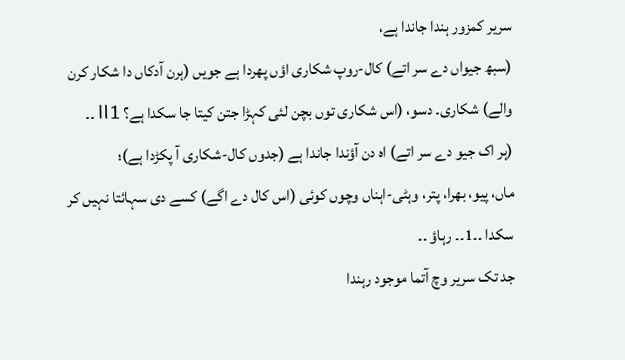سریر کمزور ہندا جاندا ہے،
(سبھ جیواں دے سر اتے) کال-روپ شکاری اؤں پھردا ہے جویں (ہرن آدکاں دا شکار کرن والے) شکاری۔ دسو، (اس شکاری توں بچن لئی کہڑا جتن کیتا جا سکدا ہے؟ ॥1۔۔
(ہر اک جیو دے سر اتے) اہ دن آؤندا جاندا ہے (جدوں کال-شکاری آ پکڑدا ہے)؛
ماں، پیو، بھرا، پتر، وہٹی-اہناں وچوں کوئی (اس کال دے اگے) کسے دی سہائتا نہیں کر سکدا ۔۔1۔۔ رہاؤ ۔۔
جد تک سریر وچ آتما موجود رہندا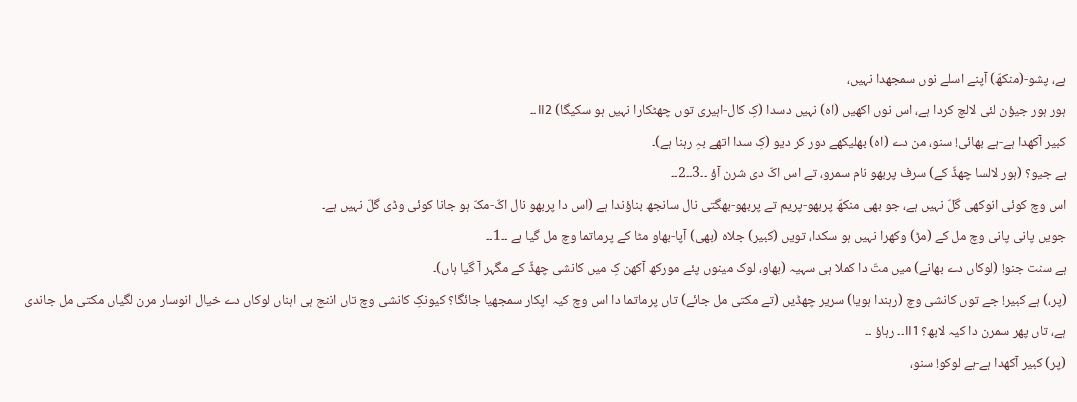ہے، پشو-(منکھّ) آپنے اسلے نوں سمجھدا نہیں،
ہور ہور جیؤن لئی لالچ کردا ہے، اس نوں اکھیں (اہ) نہیں دسدا (کِ کال-اہیری توں چھٹکارا نہیں ہو سکیگا) ॥2۔۔
کبیر آکھدا ہے-ہے بھائی! سنو، من دے (اہ) بھلیکھے دور کر دیو (کِ سدا اتھے بہِ رہنا ہے)۔
ہے جیو؟ (ہور لالسا چھڈّ کے) سرف پربھو نام سمرو، تے اس اکّ دی شرن آؤ ۔۔3۔۔2۔۔
اس وچ کوئی انوکھی گلّ نہیں ہے، جو بھی منکھّ پربھو-پریم تے پربھو-بھگتی نال سانجھ بناؤندا ہے (اس دا پربھو نال اکّ-مکّ ہو جانا کوئی وڈی گلّ نہیں ہے۔
جویں پانی پانی وچ مل کے (مڑ) وکھرا نہیں ہو سکدا، تویں (کبیر) جلاہ (بھی) آپا-بھاو مٹا کے پرماتما وچ مل گیا ہے ۔۔1۔۔
ہے سنت جنو! (لوکاں دے بھانے) میں متّ دا کملا ہی سہیہ (بھاو، لوک مینوں پئے مورکھ آکھن کِ میں کانشی چھڈّ کے مگہر آ گیا ہاں)۔
(پر،) ہے کبیر! جے توں کانشی وچ (رہندا ہویا) سریر چھڈیں (تے مکتی مل جائے) تاں پرماتما دا اس وچ کیہ اپکار سمجھیا جائگا؟ کیونکِ کانشی وچ تاں اننج ہی اہناں لوکاں دے خیال انوسار مرن لگیاں مکتی مل جاندی ہے، تاں پھر سمرن دا کیہ لابھ؟ ॥1۔۔ رہاؤ ۔۔
(پر) کبیر آکھدا ہے-ہے لوکو! سنو،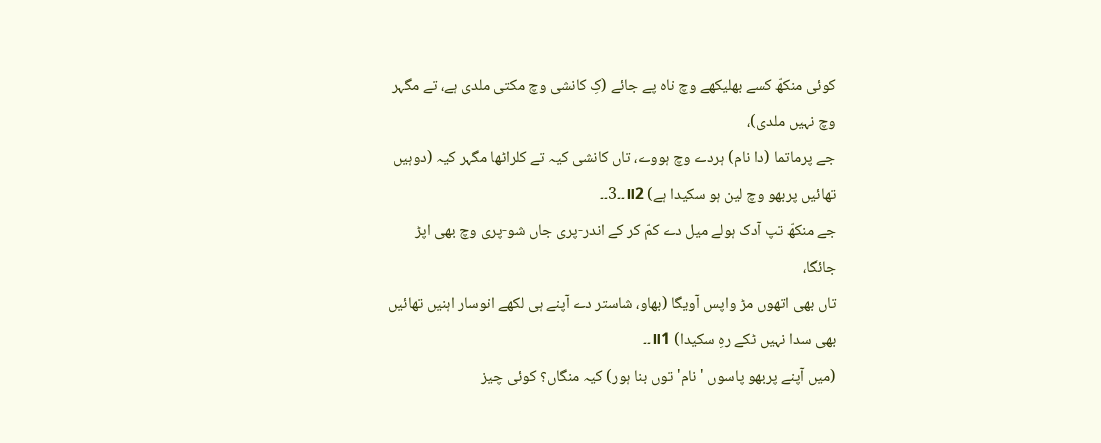کوئی منکھّ کسے بھلیکھے وچ ناہ پے جائے (کِ کانشی وچ مکتی ملدی ہے، تے مگہر وچ نہیں ملدی)،
جے پرماتما (دا نام) ہردے وچ ہووے، تاں کانشی کیہ تے کلراٹھا مگہر کیہ (دوہیں تھائیں پربھو وچ لین ہو سکیدا ہے) ॥2۔۔3۔۔
جے منکھّ تپ آدک ہولے میل دے کمّ کر کے اندر-پری جاں شو-پری وچ بھی اپڑ جائگا،
تاں بھی اتھوں مڑ واپس آویگا (بھاو، شاستر دے آپنے ہی لکھے انوسار اہنیں تھائیں بھی سدا نہیں ٹکے رہِ سکیدا) ॥1۔۔
(میں آپنے پربھو پاسوں 'نام' توں بنا ہور) کیہ منگاں؟ کوئی چیز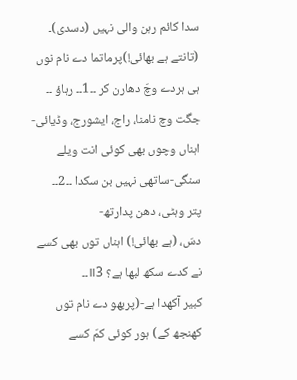سدا کائم رہن والی نہیں (دسدی)۔
(تانتے ہے بھائی!)پرماتما دے نام نوں ہی ہردے وچّ دھارن کر ۔۔1۔۔ رہاؤ ۔۔
جگت وچ نامنا، راج، ایشورج، وڈیائی-
اہناں وچوں بھی کوئی انت ویلے سنگی-ساتھی نہیں بن سکدا ۔۔2۔۔
پتر وہٹی، دھن پدارتھ-
دسّ، (ہے بھائی!) اہناں توں بھی کسے نے کدے سکھ لبھا ہے؟ ॥3۔۔
کبیر آکھدا ہے-(پربھو دے نام توں کھنجھ کے) ہور کوئی کمّ کسے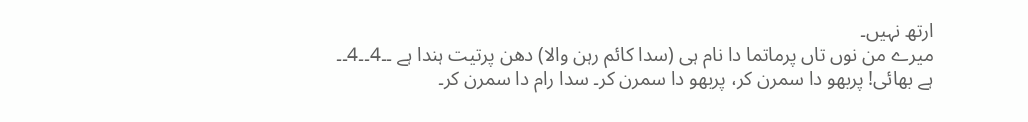ارتھ نہیں۔
میرے من نوں تاں پرماتما دا نام ہی (سدا کائم رہن والا) دھن پرتیت ہندا ہے ۔۔4۔۔4۔۔
ہے بھائی! پربھو دا سمرن کر، پربھو دا سمرن کر۔ سدا رام دا سمرن کر۔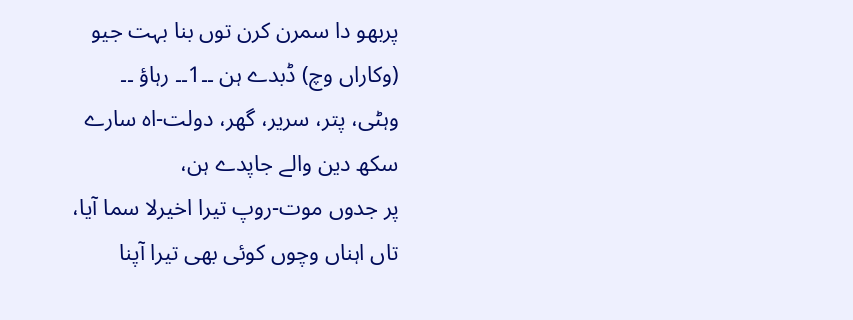پربھو دا سمرن کرن توں بنا بہت جیو (وکاراں وچ) ڈبدے ہن ۔۔1۔۔ رہاؤ ۔۔
وہٹی، پتر، سریر، گھر، دولت-اہ سارے سکھ دین والے جاپدے ہن،
پر جدوں موت-روپ تیرا اخیرلا سما آیا، تاں اہناں وچوں کوئی بھی تیرا آپنا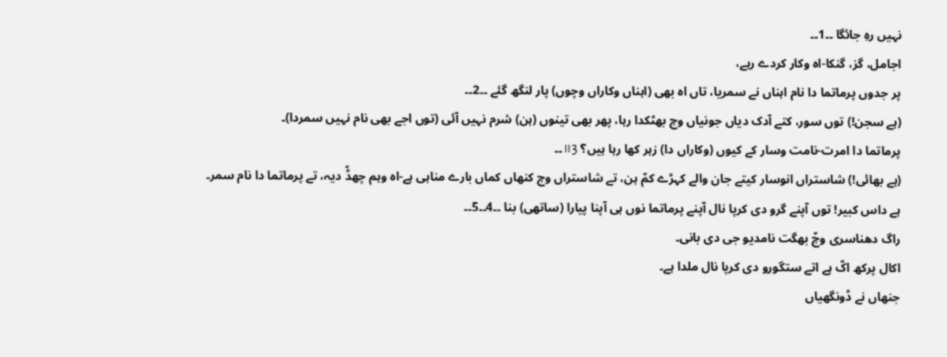نہیں رہِ جائگا ۔۔1۔۔
اجامل، گز، گنکا-اہ وکار کردے رہے،
پر جدوں پرماتما دا نام اہناں نے سمریا، تاں اہ بھی (اہناں وکاراں وچوں) پار لنگھ گئے ۔۔2۔۔
(ہے سجن!) توں سور، کتے آدک دیاں جونیاں وچ بھٹکدا رہا، پھر بھی تینوں (ہن) شرم نہیں آئی (توں اجے بھی نام نہیں سمردا)۔
پرماتما دا امرت-نامت وسار کے کیوں (وکاراں دا) زہر کھا رہا ہیں؟ ॥3۔۔
(ہے بھائی!) شاستراں انوسار کیتے جان والے کہڑے کمّ ہن، تے شاستراں وچ کنھاں کماں بارے مناہی ہے-اہ وہم چھڈّ دیہ، تے پرماتما دا نام سمر۔
ہے داس کبیر! توں آپنے گرو دی کرپا نال آپنے پرماتما نوں ہی آپنا پیارا (ساتھی) بنا ۔۔4۔۔5۔۔
راگ دھناسری وچّ بھگت نامدیو جی دی بانی۔
اکال پرکھ اکّ ہے اتے ستگورو دی کرپا نال ملدا ہے۔
جنھاں نے ڈونگھیاں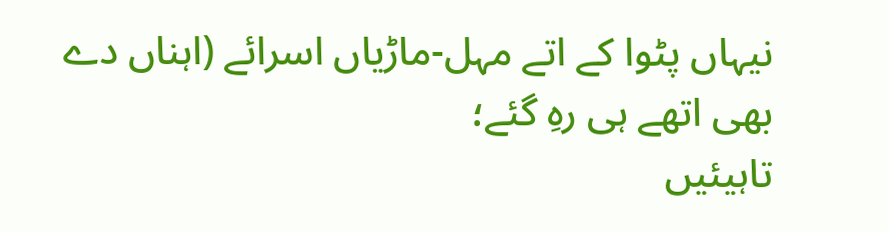نیہاں پٹوا کے اتے مہل-ماڑیاں اسرائے (اہناں دے بھی اتھے ہی رہِ گئے؛
تاہیئیں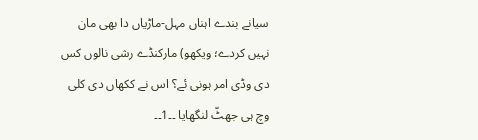سیانے بندے اہناں مہل-ماڑیاں دا بھی مان نہیں کردے؛ ویکھو) مارکنڈے رشی نالوں کس دی وڈی امر ہونی ئے؟ اس نے ککھاں دی کلی وچ ہی جھٹّ لنگھایا ۔۔1۔۔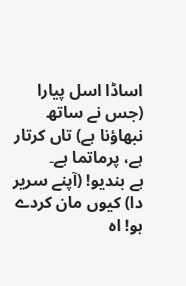اساڈا اسل پیارا (جس نے ساتھ نبھاؤنا ہے) تاں کرتار ہے، پرماتما ہے۔
ہے بندیو! (آپنے سریر دا) کیوں مان کردے ہو! اہ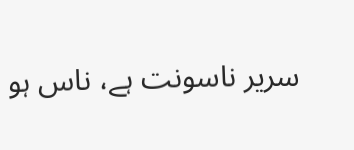سریر ناسونت ہے، ناس ہو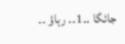جائگا ۔۔1۔۔ رہاؤ ۔۔